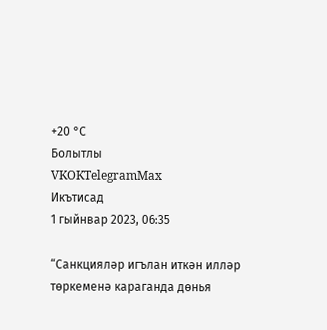+20 °С
Болытлы
VKOKTelegramMax
Икътисад
1 гыйнвар 2023, 06:35

“Санкцияләр игълан иткән илләр төркеменә караганда дөнья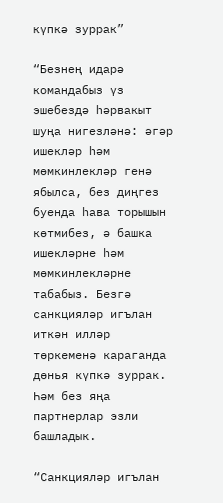күпкә зуррак”

“Безнең идарә командабыз үз эшебездә һәрвакыт шуңа нигезләнә: әгәр ишекләр һәм мөмкинлекләр генә ябылса, без диңгез буенда һава торышын көтмибез, ә башка ишекләрне һәм мөмкинлекләрне табабыз. Безгә санкцияләр игълан иткән илләр төркеменә караганда дөнья күпкә зуррак. Һәм без яңа партнерлар эзли башладык.

“Санкцияләр игълан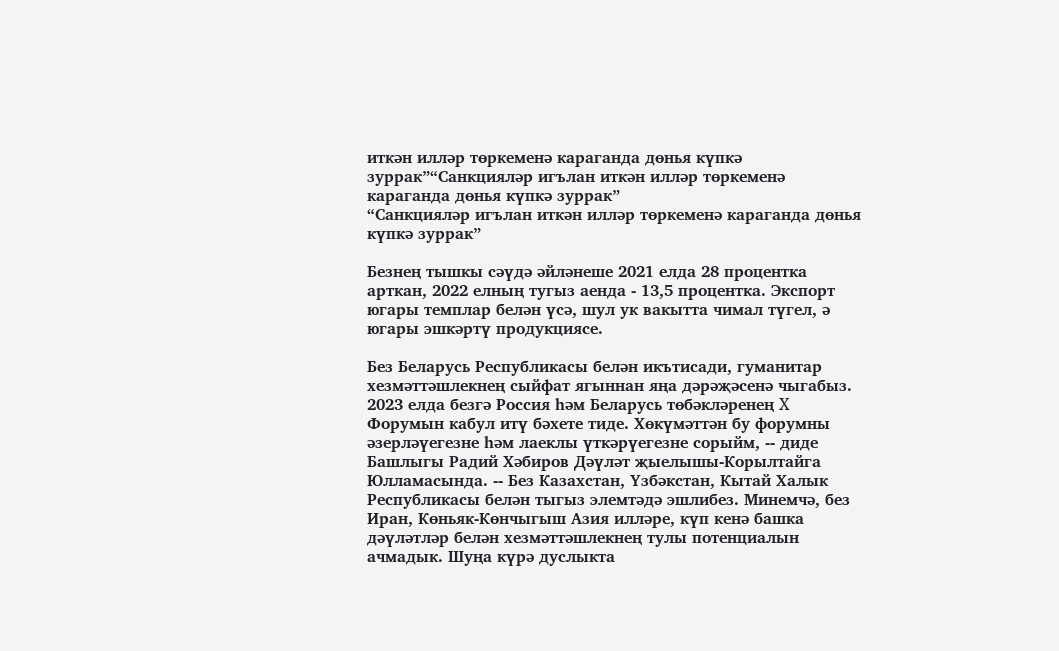иткән илләр төркеменә караганда дөнья күпкә зуррак”“Санкцияләр игълан иткән илләр төркеменә караганда дөнья күпкә зуррак”
“Санкцияләр игълан иткән илләр төркеменә караганда дөнья күпкә зуррак”

Безнең тышкы сәүдә әйләнеше 2021 елда 28 процентка арткан, 2022 елның тугыз аенда - 13,5 процентка. Экспорт югары темплар белән үсә, шул ук вакытта чимал түгел, ә югары эшкәртү продукциясе.

Без Беларусь Республикасы белән икътисади, гуманитар хезмәттәшлекнең сыйфат ягыннан яңа дәрәҗәсенә чыгабыз. 2023 елда безгә Россия һәм Беларусь төбәкләренең X Форумын кабул итү бәхете тиде. Хөкүмәттән бу форумны әзерләүегезне һәм лаеклы үткәрүегезне сорыйм, -- диде Башлыгы Радий Хәбиров Дәүләт җыелышы-Корылтайга Юлламасында. -- Без Казахстан, Үзбәкстан, Кытай Халык Республикасы белән тыгыз элемтәдә эшлибез. Минемчә, без Иран, Көньяк-Көнчыгыш Азия илләре, күп кенә башка дәүләтләр белән хезмәттәшлекнең тулы потенциалын ачмадык. Шуңа күрә дуслыкта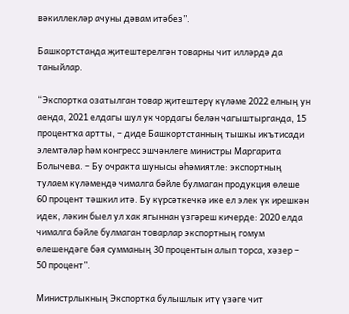вәкиллекләр ачуны дәвам итәбез”.

Башкортстанда җитештерелгән товарны чит илләрдә да таныйлар.

“Экспортка озатылган товар җитештерү күләме 2022 елның ун аенда, 2021 елдагы шул ук чордагы белән чагыштырганда, 15 процентҡа артты, – диде Башкортстанның тышкы икътисади элемтәләр һәм конгресс эшчәнлеге министры Маргарита Болычева. – Бу очракта шунысы әһәмиятле: экспортның тулаем күләмендә чималга бәйле булмаган продукция өлеше 60 процент тәшкил итә. Бу күрсәткечкә ике ел элек үк ирешкән идек, ләкин быел ул хак ягыннан үзгәреш кичерде: 2020 елда чималга бәйле булмаган товарлар экспортның гомум өлешендәге бәя сумманың 30 процентын алып торса, хәзер – 50 процент”.

Министрлыкның Экспортка булышлык итү үзәге чит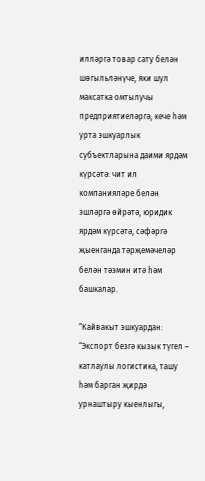илләргә товар сату белән шөгыльләнүче, яки шул максатка омтылучы предприятиеләргә, кече һәм урта эшкуарлык субъектларына даими ярдәм күрсәтә: чит ил компанияләре белән эшләргә өйрәтә, юридик ярдәм күрсәтә, сәфәргә җыенганда тәрҗемәчеләр белән тәэмин итә һәм башкалар.

“Кайвакыт эшкуардан: “Экспорт безгә кызык түгел – катлаулы логистика, ташу һәм барган җирдә урнаштыру кыенлыгы,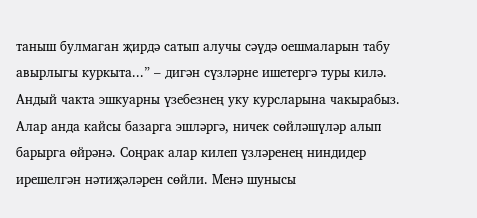таныш булмаган җирдә сатып алучы сәүдә оешмаларын табу авырлыгы куркыта...” – дигән сүзләрне ишетергә туры килә. Андый чакта эшкуарны үзебезнең уку курсларына чакырабыз. Алар анда кайсы базарга эшләргә, ничек сөйләшүләр алып барырга өйрәнә. Соңрак алар килеп үзләренең ниндидер ирешелгән нәтиҗәләрен сөйли. Менә шунысы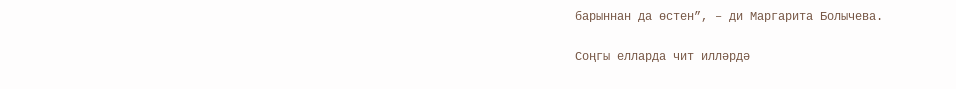барыннан да өстен”, – ди Маргарита Болычева.

Соңгы елларда чит илләрдә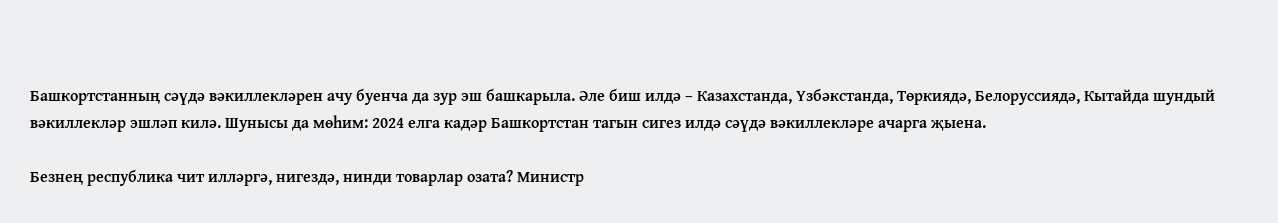Башкортстанның сәүдә вәкиллекләрен ачу буенча да зур эш башкарыла. Әле биш илдә – Казахстанда, Үзбәкстанда, Төркиядә, Белоруссиядә, Кытайда шундый вәкиллекләр эшләп килә. Шунысы да мөһим: 2024 елга кадәр Башкортстан тагын сигез илдә сәүдә вәкиллекләре ачарга җыена.

Безнең республика чит илләргә, нигездә, нинди товарлар озата? Министр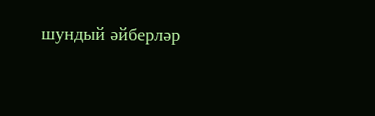шундый әйберләр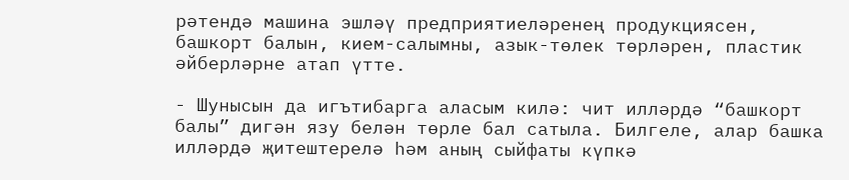рәтендә машина эшләү предприятиеләренең продукциясен, башкорт балын, кием-салымны, азык-төлек төрләрен, пластик әйберләрне атап үтте.

- Шунысын да игътибарга аласым килә: чит илләрдә “башкорт балы” дигән язу белән төрле бал сатыла. Билгеле, алар башка илләрдә җитештерелә һәм аның сыйфаты күпкә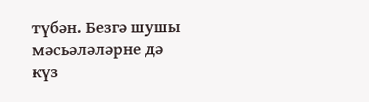түбән. Безгә шушы мәсьәләләрне дә күз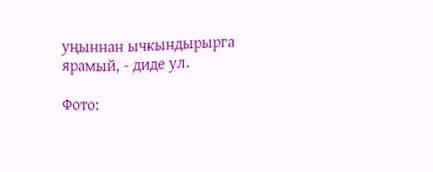уңыннан ычкындырырга ярамый, - диде ул.

Фото: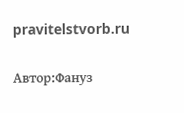pravitelstvorb.ru

Автор:Фануз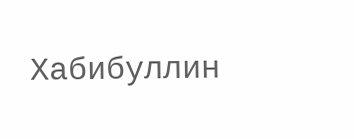Хабибуллин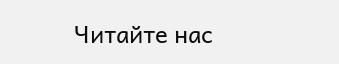Читайте нас